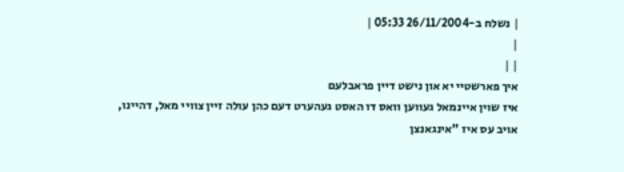| נשלח ב-26/11/2004 05:33 |
|
| |
איך פארשטיי יא און נישט דיין פראבלעם
איז שוין איינמאל געווען וואס דו האסט געהערט דעם כהן עולה זיין צוויי מאל, דהיינו, אויב עס איז "אינגאנצן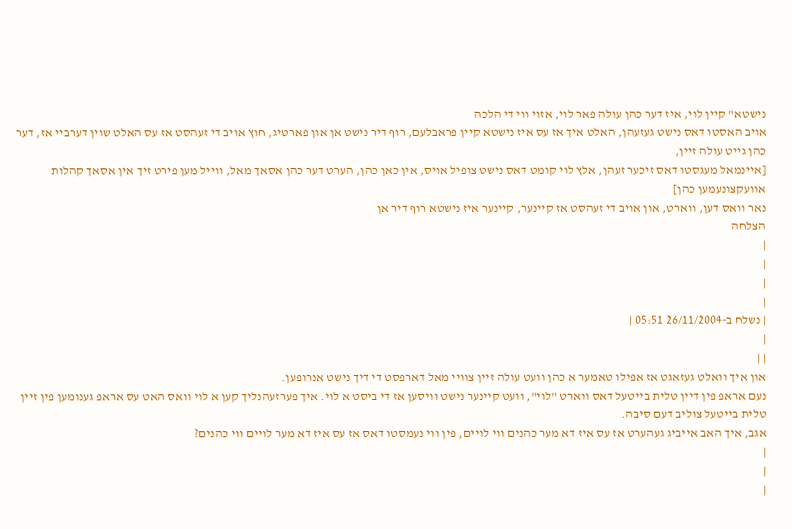נישטא" קיין לוי, איז דער כהן עולה פאר לוי, אזוי ווי די הלכה
אויב האסטו דאס נישט געזעהן, האלט איך אז עס איז נישטא קיין פראבלעם, רוף דיר נישט אן און פארטיג, חוץ אויב די זעהסט אז עס האלט שוין דערביי אז, דער כהן גייט עולה זיין,
[איינמאל מעגסטו דאס זיכער זעהן, אלץ לוי קומט דאס נישט צופיל אויס, אין כאן כהן, הערט דער כהן אסאך מאל, ווייל מען פירט זיך אין אסאך קהלות אוועקצונעמען כהן]
נאר וואס דען, ווארט, און אויב די זעהסט אז קיינער, קיינער איז נישטא רוף דיר אן
הצלחה
|
|
|
|
| נשלח ב-26/11/2004 05:51 |
|
| |
און איך וואלט געזאגט אז אפילו טאמער א כהן וועט עולה זיין צוויי מאל דארפסט די דיך נישט אנרופען.
נעם אראפ פין דיין טלית בייטעל דאס ווארט "לוי", וועט קיינער נישט וויסען אז די ביסט א לוי. איך פערזעהנליך קען א לוי וואס האט עס אראפ גענומען פין זיין טלית בייטעל צוליב דעם סיבה.
אגב, איך האב אייביג געהערט אז עס איז דא מער כהנים ווי לויים, פין ווי נעמסטו דאס אז עס איז דא מער לויים ווי כהנים?
|
|
|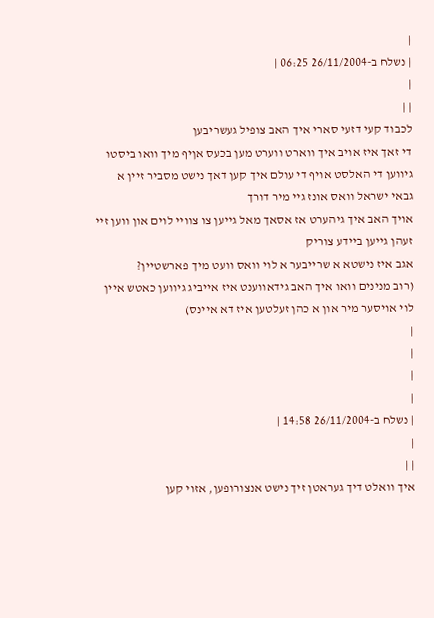|
| נשלח ב-26/11/2004 06:25 |
|
| |
לכבוד קעי דזעי סארי איך האב צופיל געשריבען
די זאך איז אויב איך ווארט ווערט מען בכעס אןיף מיך וואו ביסטו גיווען די האלסט אויף די עולם איך קען דאך נישט מסביר זיין א גבאי ישראל וואס אונז גיי מיר דורך
אויך האב איך גיהערט אז אסאך מאל גייען צו צוויי לוים און ווען זיי זעהן גייען ביידע צוריק
אגב איז נישטא א שרייבער א לוי וואס וועט מיך פארשטיין?
(רוב מנינים וואו איך האב גידאווענט איז אייביג גיווען כאטש איין לוי אויסער מיר און א כהן זעלטען איז דא איינס)
|
|
|
|
| נשלח ב-26/11/2004 14:58 |
|
| |
איך וואלט דיך געראטן זיך נישט אנצורופען, אזוי קען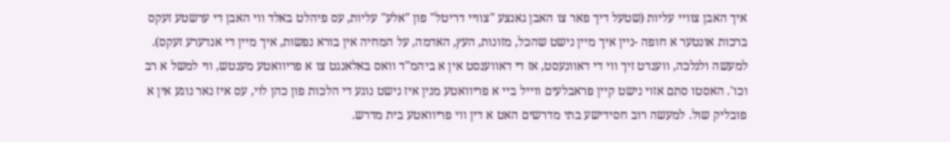איך האבן צוויי עליות (שטעל דיך פאר צו האבן גאנצע "צוויי דריטל" פון "אלע" עליות, עס פיהלט באלד ווי האבן די ערשטע זעקס ברכות אונטער א חופה -ניין איך מיין נישט שהכל, מזונות, העץ, האדמה, על המחיה אין בורא נפשות, איך מיין די אנדערע זעקס).
למעשה ולנלכה, ווענדט זיך ווי די דאוונעסט, אז די דאווענסט אין א ביהמ"ד וואס באלאנגט צו א פריוואטע מענטש, ווי למשל א רב וכו'. האסטו סתם אזוי נישט קיין פראבלעים ווייל ביי א פריוואטע מנין איז נישט נוגע די הלכות פון כהן לוי, עס איז נאר נוגע אין א פובליק שול. למעשה רוב חסידישע בתי מדרשים האט א דין ווי פריוואטע בית מדרש.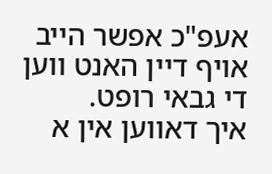אעפ"כ אפשר הייב אויף דיין האנט ווען די גבאי רופט.
איך דאווען אין א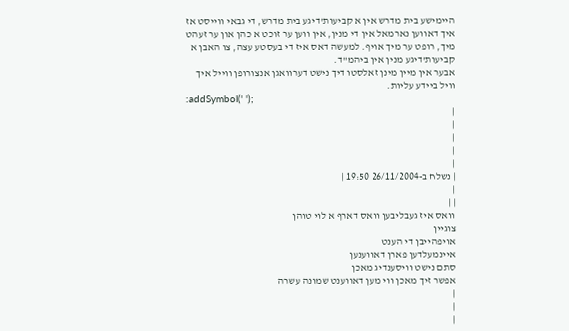היימישע בית מדרש אין א קביעות'דיגע בית מדרש, די גבאי ווייסט אז איך דאווען נארמאל אין די מנין, אין ווען ער זוכט א כהן און ער זעהט מיך, רופט ער מיך אויף. למעשה דאס איז די בעסטע עצה, צו האבן א קביעות'דיגע מנין אין ביהמ"ד.
אבער אין מיין מינן זאלסטו דיך נישט דערוואגן אנצורופן ווייל איך וויל ביידע עליות.
:addSymbol(' ');
|
|
|
|
|
| נשלח ב-26/11/2004 19:50 |
|
| |
וואס איז געבליבען וואס דארף א לוי טוהן
צוגיין
אויפהייבן די הענט
איינמעלדען פארן דאווענען
סתם נישט וויסענדיג מאכן
אפשר זיך מאכן ווי מען דאווענט שמונה עשרה
|
|
|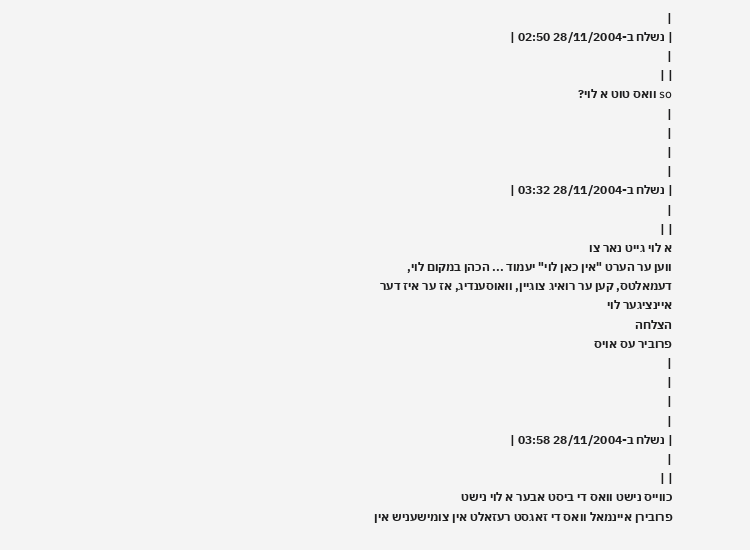|
| נשלח ב-28/11/2004 02:50 |
|
| |
so וואס טוט א לוי?
|
|
|
|
| נשלח ב-28/11/2004 03:32 |
|
| |
א לוי גייט נאר צו
ווען ער הערט "אין כאן לוי" יעמוד ... הכהן במקום לוי, דעמאלטס, קען ער רואיג צוגיין, וואוסענדיג, אז ער איז דער איינציגער לוי
הצלחה
פרוביר עס אויס
|
|
|
|
| נשלח ב-28/11/2004 03:58 |
|
| |
כווייס נישט וואס די ביסט אבער א לוי נישט
פרובירן איינמאל וואס די זאגסט רעזאלט אין צומישעניש אין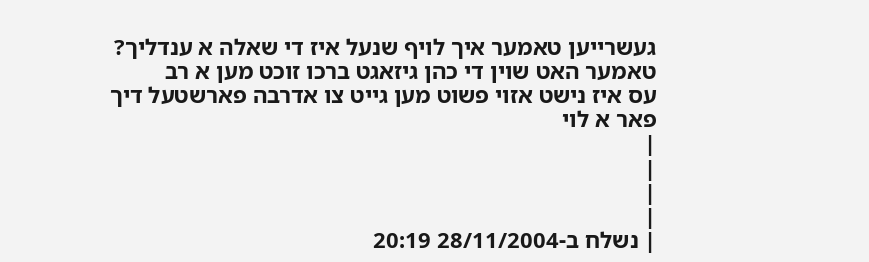געשרייען טאמער איך לויף שנעל איז די שאלה א ענדליך?
טאמער האט שוין די כהן גיזאגט ברכו זוכט מען א רב
עס איז נישט אזוי פשוט מען גייט צו אדרבה פארשטעל דיך פאר א לוי
|
|
|
|
| נשלח ב-28/11/2004 20:19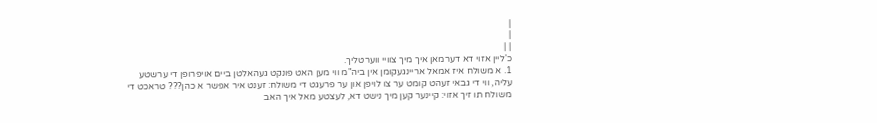|
|
| |
כ'ליין אזוי דא דערמאן איך מיך צוויי ווערטליך.
1. א משולח איז אמאל אריינגעקומן אין ביה"מ ווי מען האט פונקט געהאלטן ביים אויפרופן די ערשטע עליה, ווי די גבאי זעהט קומט ער צו לויפן און ער פרעגט די משולח: זענט איר אפשר א כהן??? טראכט די משולח תו זיך אזוי: קיינער קען מיך נישט דא, לעצטע מאל איך האב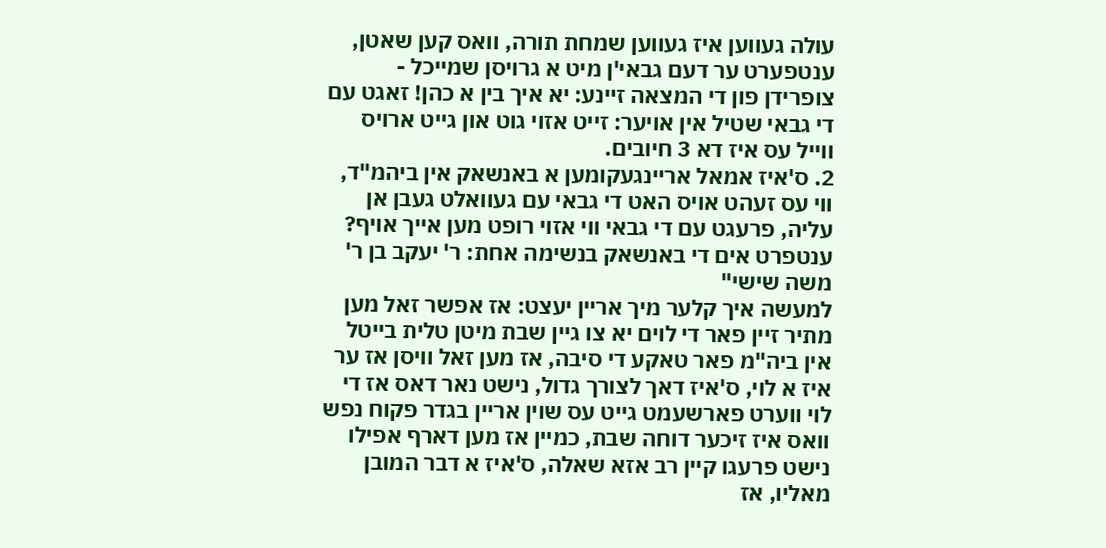עולה געווען איז געווען שמחת תורה, וואס קען שאטן, ענטפערט ער דעם גבאי'ן מיט א גרויסן שמייכל - צופרידן פון די המצאה זיינע: יא איך בין א כהן! זאגט עם די גבאי שטיל אין אויער: זייט אזוי גוט און גייט ארויס ווייל עס איז דא 3 חיובים.
2. ס'איז אמאל אריינגעקומען א באנשאק אין ביהמ"ד, ווי עס זעהט אויס האט די גבאי עם געוואלט געבן אן עליה, פרעגט עם די גבאי ווי אזוי רופט מען אייך אויף? ענטפרט אים די באנשאק בנשימה אחת: ר' יעקב בן ר' משה שישי"
למעשה איך קלער מיך אריין יעצט: אז אפשר זאל מען מתיר זיין פאר די לוים יא צו גיין שבת מיטן טלית בייטל אין ביה"מ פאר טאקע די סיבה, אז מען זאל וויסן אז ער איז א לוי, ס'איז דאך לצורך גדול, נישט נאר דאס אז די לוי ווערט פארשעמט גייט עס שוין אריין בגדר פקוח נפש וואס איז זיכער דוחה שבת, כמיין אז מען דארף אפילו נישט פרעגו קיין רב אזא שאלה, ס'איז א דבר המובן מאליו, אז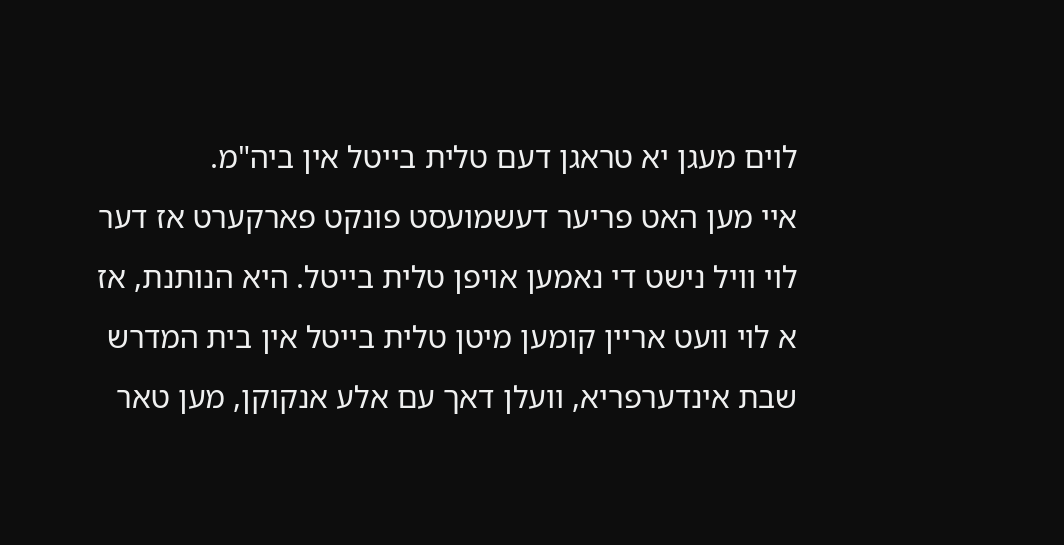לוים מעגן יא טראגן דעם טלית בייטל אין ביה"מ.
איי מען האט פריער דעשמועסט פונקט פארקערט אז דער לוי וויל נישט די נאמען אויפן טלית בייטל. היא הנותנת, אז א לוי וועט אריין קומען מיטן טלית בייטל אין בית המדרש שבת אינדערפריא, וועלן דאך עם אלע אנקוקן, מען טאר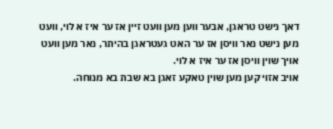דאך נישט טראגן, אבער ווען מען וועט זיין אז ער איז א לוי, וועט מען נישט נאר וויסן אז ער האט געטראגן בהיתר, נאר מען וועט אויך שוין וויסן אז ער איז א לוי.
אויב אזוי קען מען שוין טאקע זאגן בא שבת בא מנוחה.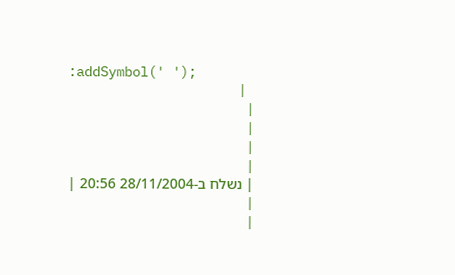:addSymbol(' ');
 |
|
|
|
|
| נשלח ב-28/11/2004 20:56 |
|
|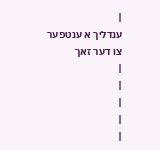|
ענדליך א ענטפער צו דער זאך
|
|
|
|
|